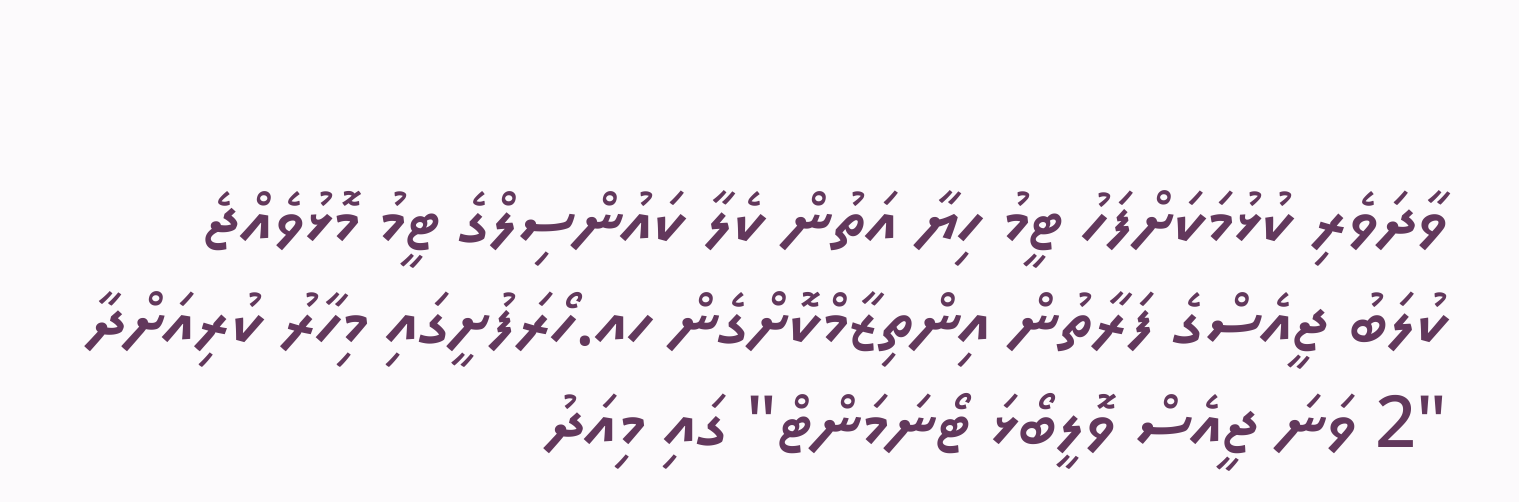ވާދަވެރި ކުޅުމަކަށްފަހު ޓީމު ހިޔާ އަތުން ކެލާ ކައުންސިލްގެ ޓީމު މޮޅުވެއްޖެ
ކުލަބު ޖީއެސްގެ ފަރާތުން އިންތިޒާމްކޮށްގެން ހއ.ހޯރަފުށީގައި މިހާރު ކުރިއަށްދާ "2 ވަނަ ޖީއެސް ވޮލީބޯޅަ ޓޯނަމަންޓް" ގައި މިއަދު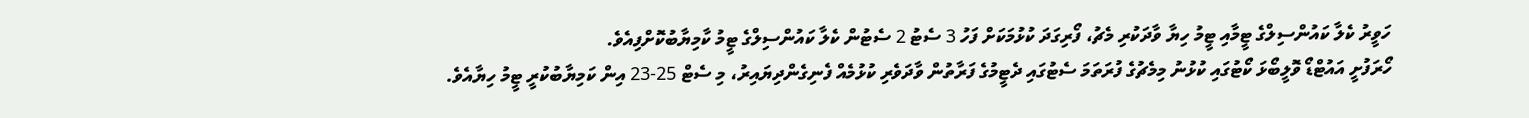ހަވީރު ކެލާ ކައުންސިލްގެ ޓީމާއި ޓީމު ހިޔާ ވާދަކުރި މެޗު، ފޯރިގަދަ ކުޅުމަކަށް ފަހު 3 ސެޓު 2 ސެޓުން ކެލާ ކައުންސިލްގެ ޓީމު ކާމިޔާބުކޮށްފިއެވެ.
ހޯރަފުށީ އައުޓްޑޯ ވޮލީބޯޅަ ކޯޓުގައި ކުޅުނު މިމެޗުގެ ފުރަތަމަ ސެޓުގައި ދެޓީމުގެ ފަރާތުން ވާދަވެރި ކުޅުމެއް ފެނިގެންދިޔައިރު، މި ސެޓް 25-23 އިން ކަމިޔާބުކުރީ ޓީމު ހިޔާއެވެ.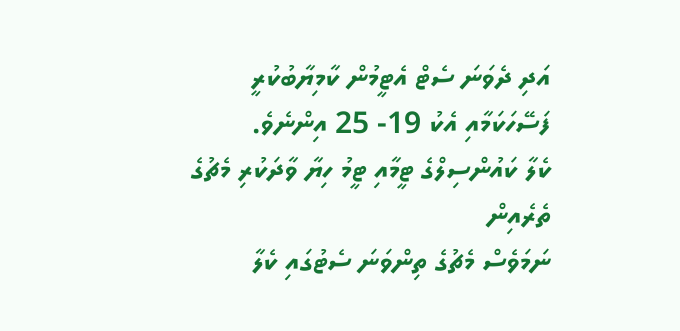އަދި ދެވަނަ ސެޓް އެޓީމުން ކާމިޔާބުކުރީ ފަސޭހަކަމާއި އެކު 19- 25 އިންނެވެ.
ކެލާ ކައުންސިލްގެ ޓީމާއި ޓީމު ހިޔާ ވާދަކުރި މެޗުގެ ތެރެއިން
ނަމަވެސް މެޗުގެ ތިންވަނަ ސެޓުގައި ކެލާ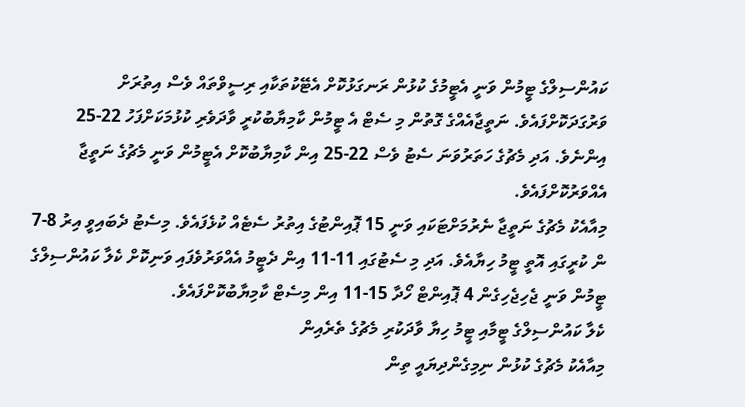ކައުންސިލްގެ ޓީމުން ވަނީ އެޓީމުގެ ކުޅުން ރަނގަޅުކޮށް އެޓޭކުތަކާއި ރިސީވްތައް ވެސް އިތުރަށް ވަރުގަދަކޮށްފައެވެ. ނަތީޖާއެއްގެ ގޮތުން މި ސެޓް އެ ޓީމުން ކާމިޔާބުކުރީ ވާދަވެރި ކުޅުމަކަށްފަހު 22-25 އިންނެވެ. އަދި މެޗުގެ ހަތަރުވަނަ ސެޓު ވެސް 22-25 އިން ކާމިޔާބުކޮށް އެޓީމުން ވަނީ މެޗުގެ ނަތީޖާ އެއްވަރުކޮށްފައެވެ.
މިއާއެކު މެޗުގެ ނަތީޖާ ނެރުމަށްޓަކައި ވަނީ 15 ޕޮއިންޓުގެ އިތުރު ސެޓެއް ކުޅެފައެވެ. މިސެޓު ދެބައިވީ އިރު 8-7 ން ކުރީގައި އޮތީ ޓީމު ހިޔާއެވެ. އަދި މި ސެޓުގައި 11-11 އިން ދެޓީމު އެއްވަރުވެފައި ވަނިކޮށް ކެލާ ކައުންސިލްގެ ޓީމުން ވަނީ ޖެހިޖެހިގެން 4 ޕޮއިންޓް ހޯދާ 15-11 އިން މިސެޓް ކާމިޔާބުކޮށްފައެވެ.
ކެލާ ކައުންސިލްގެ ޓީމާއި ޓީމު ހިޔާ ވާދަކުރި މެޗުގެ ތެރެއިން
މިއާއެކު މެޗުގެ ކުޅުން ނިމިގެންދިޔައީ ތިން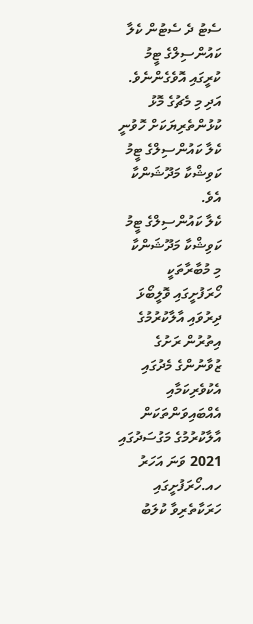ސެޓު ދެ ސެޓުން ކެލާ ކައުންސިލްގެ ޓީމު ކުރީގައި އޮވެގެންނެވެ. އަދި މި މެޗުގެ މޮޅު ކުޅުންތެރިޔަކަށް ހޮވުނީ ކެލާ ކައުންސިލްގެ ޓީމު ކަވިޝްކާ މަދޫޝަންކާ އެވެ.
ކެލާ ކައުންސިލްގެ ޓީމު ކަވިޝްކާ މަދޫޝަންކާ
މި މުބާރާތަކީ ހޯރަފުށީގައި ވޮލީބޯޅަ ދިރުވައި އާލާކުރުމުގެ އިތުރުން ރަށުގެ ޒުވާނުންގެ މެދުގައި އެކުވެރިކަމާއި އެއްބައިވަންތަކަން އާލާކުރުމުގެ މަގުސަދުގައި 2021 ވަނަ އަހަރު ހއ.ހޯރަފުށީގައި ހަރަކާތެރިވާ ކުލަބު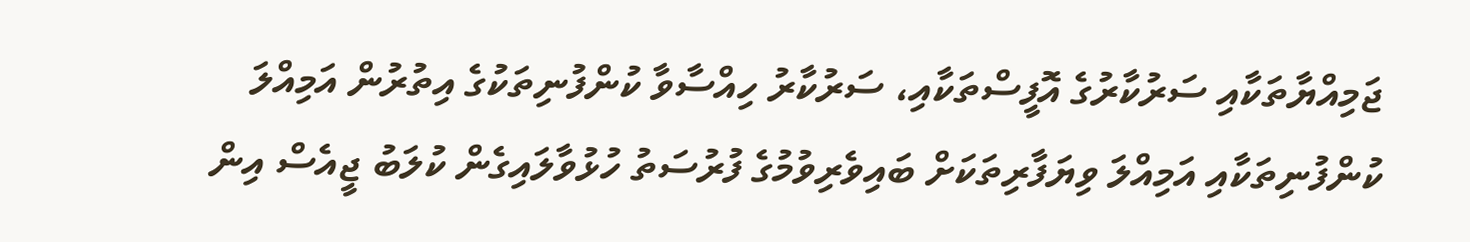ޖަމިއްޔާތަކާއި ސަރުކާރުގެ އޮފީސްތަކާއި، ސަރުކާރު ހިއްސާވާ ކުންފުނިތަކުގެ އިތުރުން އަމިއްލަ ކުންފުނިތަކާއި އަމިއްލަ ވިޔަފާރިތަކަށް ބައިވެރިވުމުގެ ފުރުސަތު ހުޅުވާލައިގެން ކުލަބު ޖީއެސް އިން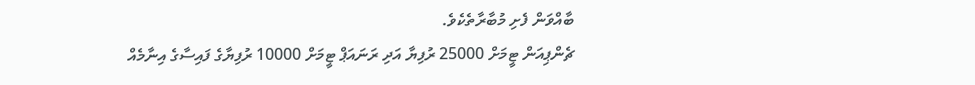ބާއްވަން ފެށި މުބާރާތެކެވެ.
ޗެންޕިއަން ޓީމަށް 25000 ރުފިޔާ އަދި ރަނައަޕް ޓީމަށް 10000 ރުފިޔާގެ ފައިސާގެ އިނާމެއް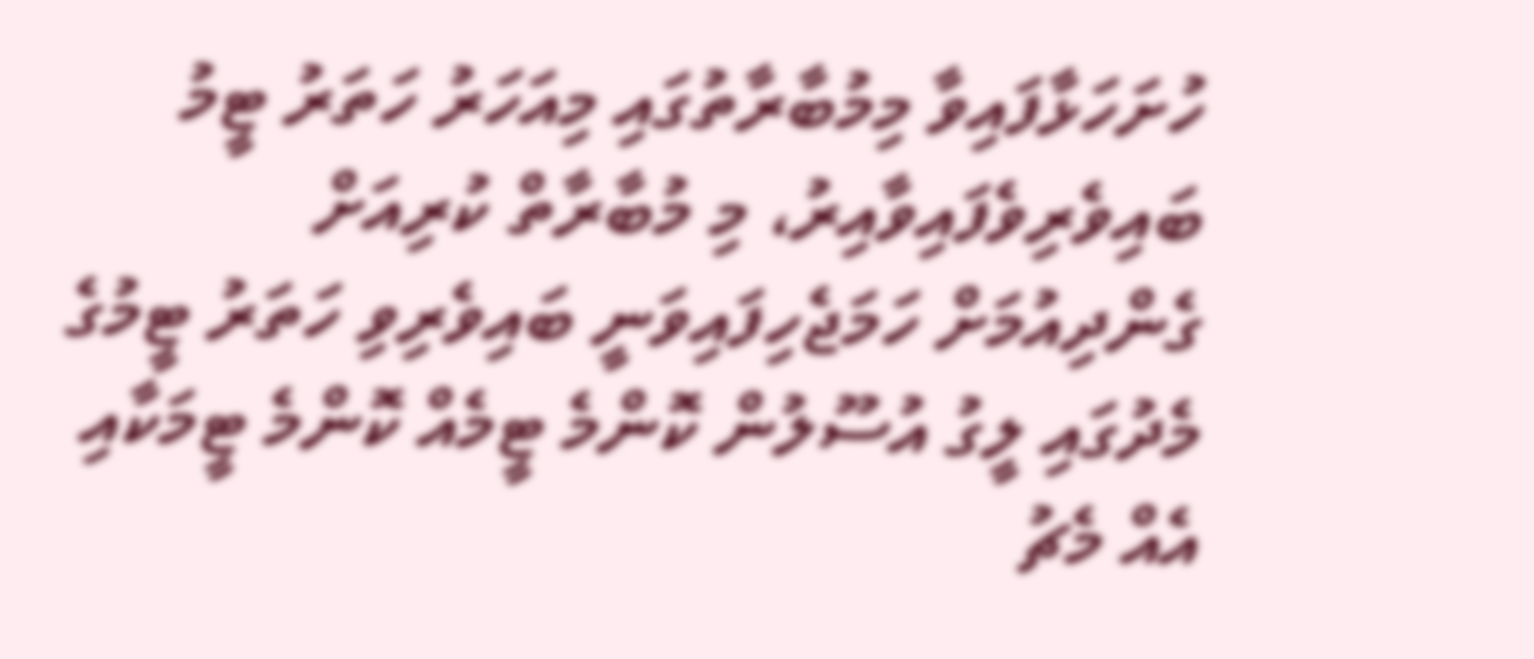ހުށަހަޅާފައިވާ މިމުބާރާތުގައި މިއަހަރު ހަތަރު ޓީމު ބައިވެރިވެފައިވާއިރު، މި މުބާރާތް ކުރިއަށް ގެންދިއުމަށް ހަމަޖެހިފައިވަނީ ބައިވެރިވި ހަތަރު ޓީމުގެ މެދުގައި ލީގު އުސޫލުން ކޮންމެ ޓީމެއް ކޮންމެ ޓީމަކާއި އެއް މެޗު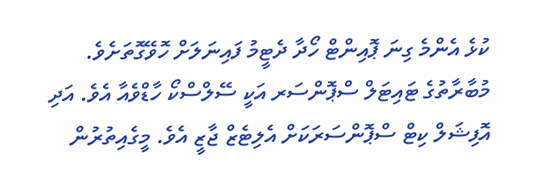ކުޅެ އެންމެ ގިނަ ޕޮއިންޓް ހޯދާ ދެޓީމު ފައިނަލަށް ހޮވޭގޮތަށެވެ.
މުބާރާތުގެ ޓައިޓަލް ސްޕޮންސަރ އަކީ ސޭލްސްކޯ ހާޑްވެއާ އެވެ. އަދި އޮފިޝަލް ކިޓް ސްޕޮންސަރަކަށް އެލިޓެޒް ޖާޒީ އެވެ. މީގެއިތުރުން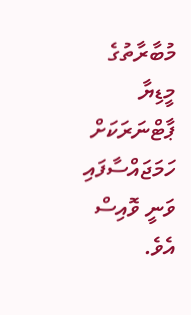މުބާރާތުގެ މީޑިޔާ ޕާޓްނަރަކަށް ހަމަޖައްސާފައި ވަނީ ވޮއިސް އެވެ.